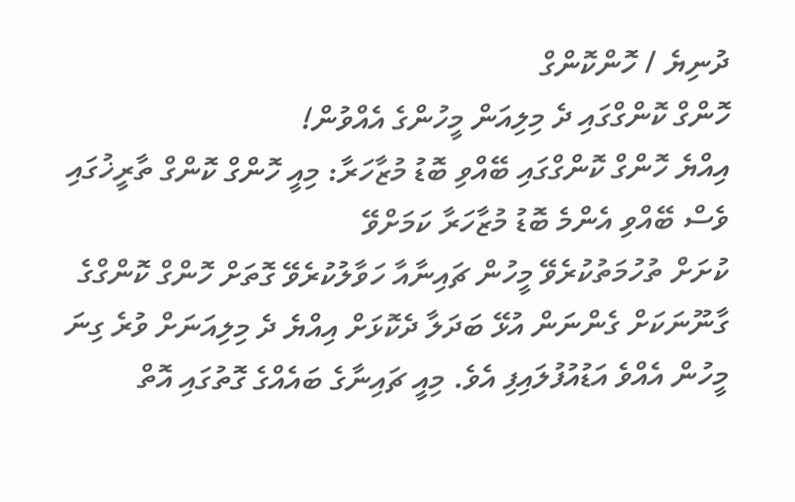ދުނިޔެ / ހޮންކޮންގް
ހޮންގް ކޮންގްގައި ދެ މިލިއަން މީހުންގެ އެއްވުން!
އިއްޔެ ހޮންގް ކޮންގްގައި ބޭއްވި ބޮޑު މުޒާހަރާ: މިއީ ހޮންގް ކޮންގް ތާރީޚުގައި ވެސް ބޭއްވި އެންމެ ބޮޑު މުޒާހަރާ ކަމަށްވޭ
ކުށަށް ތުހުމަތުކުރެވޭ މީހުން ޗައިނާއާ ހަވާލުކުރެވޭ ގޮތަށް ހޮންގް ކޮންގްގެ ގާނޫނަކަށް ގެންނަން އުޅޭ ބަދަލާ ދެކޮޅަށް އިއްޔެ ދެ މިލިއަނަށް ވުރެ ގިނަ މީހުން އެއްވެ އަޑުއުފުލައިފި އެވެ. މިއީ ޗައިނާގެ ބައެއްގެ ގޮތުގައި އޮތް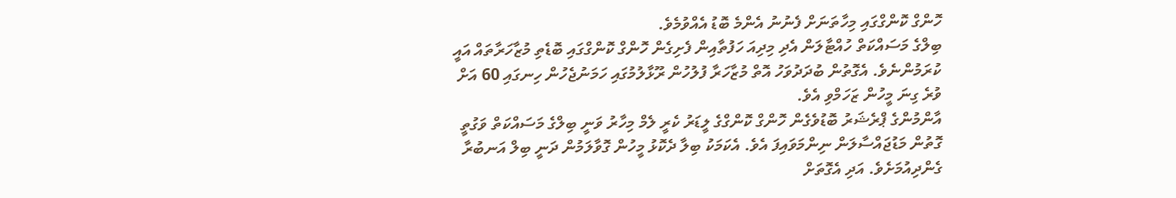ހޮންގް ކޮންގްގައި މިހާތަނަށް ފެނުނު އެންމެ ބޮޑު އެއްވުމެވެ.
ބިލްގެ މަސައްކަތް ހުއްޓާލަން އެދި މިދިއަ ހަފުތާއިން ފެށިގެން ހޮންގް ކޮންގްގައި ބޮޑެތި މުޒާހަރާތައް އައީ ކުރަމުންނެވެ. އެގޮތުން ބުދަދުވަހު އޮތް މުޒާހަރާ ފުލުހުން ރޫޅާލުމުގައި ހަމަނުޖެހުން ހިނގައި 60 އަށް ވުރެ ގިނަ މީހުން ޒަހަމްވި އެވެ.
އާންމުންގެ ޕްރެޝަރު ބޮޑުވެގެން ހޮންގް ކޮންގްގެ ލީޑަރު ކެރީ ލެމް މިހާރު ވަނީ ބިލްގެ މަސައްކަތް ވަގުތީ ގޮތުން މަޑުޖައްސާލަން ނިންމަވައިފަ އެވެ. އެކަމަކު ބިލާ ދެކޮޅު މީހުން ގޮވާލަމުން ދަނީ ބިލް އަނބުރާ ގެންދިއުމަށެވެ. އަދި އެގޮތަށް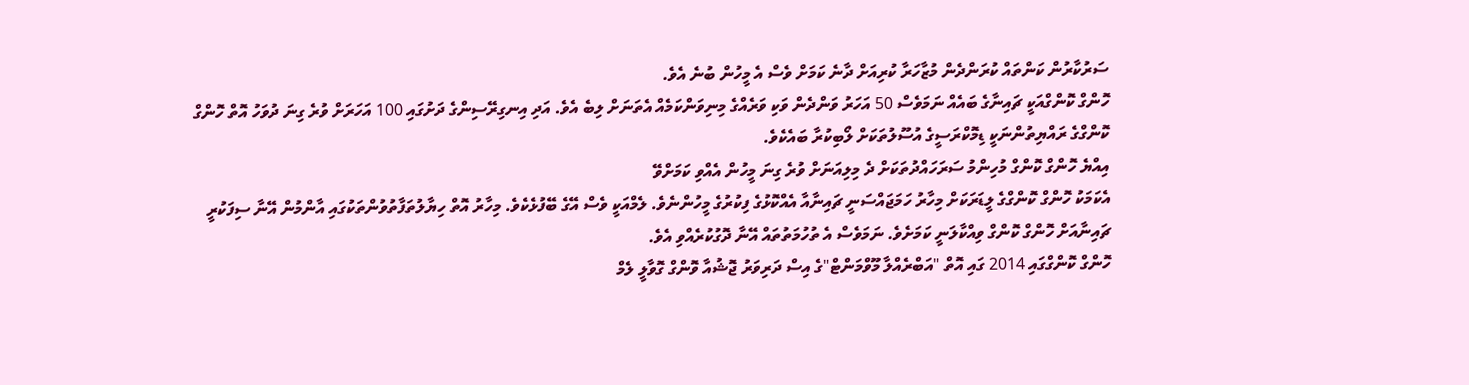ސަރުކާރުން ކަންތައް ކުރަންދެން މުޒާހަރާ ކުރިއަށް ދާނެ ކަމަށް ވެސް އެ މީހުން ބުނެ އެވެ.
ހޮންގް ކޮންގްއަކީ ޗައިނާގެ ބައެއް ނަމަވެސް 50 އަހަރު ވަންދެން ވަކި ވަރެއްގެ މިނިވަންކަމެއް އެތަނަށް ލިބެ އެވެ. އަދި އިނގިރޭސިންގެ ދަށުގައި 100 އަހަރަށް ވުރެ ގިނަ ދުވަހު އޮތް ހޮންގް ކޮންގްގެ ރައްޔިތުންނަކީ ޑިމޮކްރަސީގެ އުސޫލުތަކަށް ލޯބިކުރާ ބައެކެވެ.
އިއްޔެ ހޮންގް ކޮންގް މުހިންމު ސަރަހައްދުތަކަށް ދެ މިލިއަނަށް ވުރެ ގިނަ މީހުން އެއްވި ކަމަށްވޭ
އެކަމަކު ހޮންގް ކޮންގްގެ ލީޑަރަކަށް މިހާރު ހަމަޖައްސަނީ ޗައިނާއާ އެއްކޮޅުގެ ފިކުރުގެ މީހުންނެވެ. ލެމްއަކީ ވެސް އޭގެ ބޭފުޅެކެވެ. މިހާރު އޮތް ހިޔާލުތަފާތުވުންތަކުގައި އާންމުން އޭނާ ސިފަކުރީ ޗައިނާއަށް ހޮންގް ކޮންގް ވިއްކާލަނީ ކަމަށެވެ. ނަމަވެސް އެ ތުހުމަތުތައް އޭނާ ދޮގުކުރެއްވި އެވެ.
ހޮންގް ކޮންގްގައި 2014 ގައި އޮތް "އަބްރެއްލާ މޫވްމަންޓް"ގެ އިސް ދަރިވަރު ޖޮޝުއާ ވޮންގް ގޮވާލީ ލެމް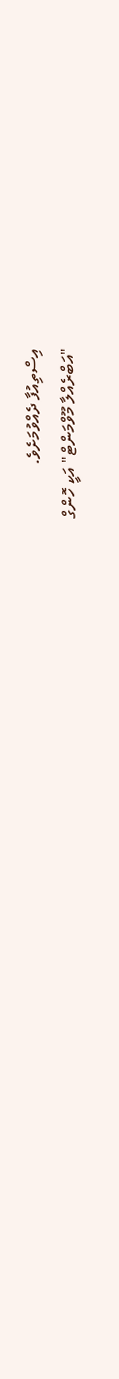އިސްތިއުފާ ދެއްވުމަށެވެ.
"އަބްރެއްލާ މޫވްމަންޓް" އަކީ ހޮންގް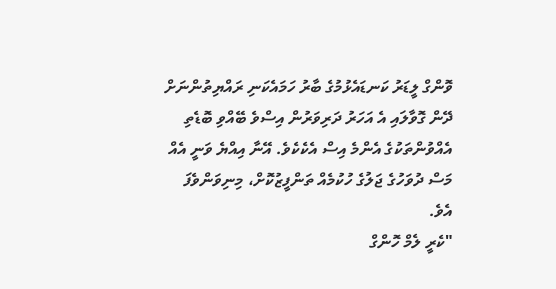ވޮންގް ލީޑަރު ކަނޑައެޅުމުގެ ބާރު ހަމައެކަނި ރައްޔިތުންނަށް ދޭން ގޮވާލައި އެ އަހަރު ދަރިވަރުން އިސްވެ ބޭއްވި ބޮޑެތި އެއްވުންތަކުގެ އެންމެ އިސް އެކެކެވެ. އޭނާ އިއްޔެ ވަނީ އެއް މަސް ދުވަހުގެ ޖަލުގެ ހުކުމެއް ތަންފީޒުކޮށް، މިނިވަންވެފަ އެވެ.
"ކެރީ ލެމް ހޮންގް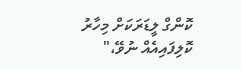ކޮންގް ލީޑަރަކަށް މިހާރު ކޮލިފައިއެއް ނުވޭ،"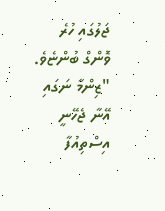ޖަލުގައި ހުރެ ވޮންގް ބުންޏެވެ.
"ޒިންމާ ނަގައި އޭނާ ޖެހޭނީ އިސްތިއުފާ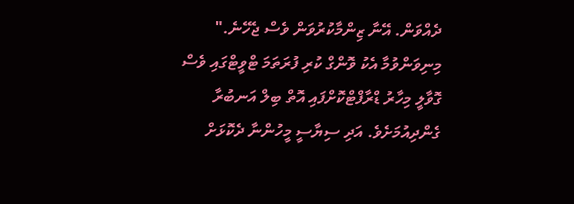ދެއްވަން. އޭނާ ޒިންމާކުރުވަން ވެސް ޖެހޭނެ."
މިނިވަންވުމާ އެކު ވޮންގް ކުރި ފުރަތަމަ ޓްވީޓްގައި ވެސް ގޮވާލީ މިހާރު ޑްރާފްޓްކޮށްފައި އޮތް ބިލް އަނބުރާ ގެންދިއުމަށެވެ. އަދި ސިޔާސީ މީހުންނާ ދެކޮޅަށް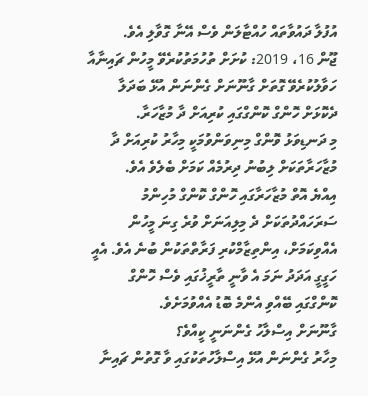އުފުލާ ދައުވާތައް ހުއްޓާލަން ވެސް އޭނާ ގޮވާލި އެވެ.
ޖޫން 16، 2019: ކުށަށް ތުހުމަތުކުރެވޭ މީހުން ޗައިނާއާ ހަވާލުކުރެވޭ ގޮތަށް ގާނޫނަށް ގެންނަން އުޅޭ ބަދަލާ ދެކޮޅަށް ހޮންގް ކޮންގްގައި ކުރިއަށް ދާ މުޒާހަރާ.
މި ދަނޑިވަޅު ވޮންގް މިނިވަންވުމަކީ މިހާރު ކުރިއަށް ދާ މުޒާހަރާތަކަށް ލިބުނު ދިރުމެއް ކަމަށް ބެލެވެ އެވެ.
އިއްޔެ އޮތް މުޒާހަރާގައި ހޮންގް ކޮންގް މުހިންމު ސަރަހައްދުތަކަށް ދެ މިލިއަނަށް ވުރެ ގިނަ މީހުން އެއްވިކަމަށް، އިންތިޒާމްކުރި ފަރާތްތަކުން ބުނެ އެވެ. އެއީ ހަގީގީ އަދަދު ނަމަ އެ ވާނީ ތާރީޚުގައި ވެސް ހޮންގް ކޮންގްގައި ބޭއްވި އެންމެ ބޮޑު އެއްވުމަށެވެ.
ގާނޫނަށް އިސްލާހު ގެންނަނީ ކީއްވެ؟
މިހާރު ގެންނަން އުޅޭ އިސްލާހުތަކުގައި ވާ ގޮތުން ޗައިނާ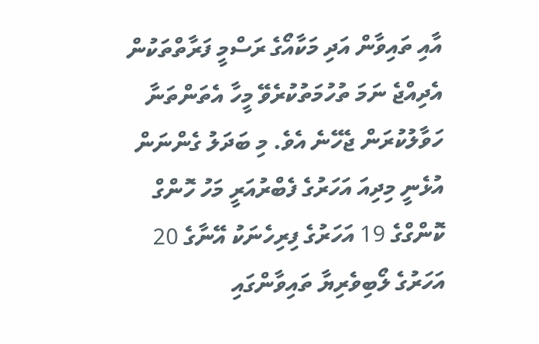އާއި ތައިވާން އަދި މަކާއޯގެ ރަސްމީ ފަރާތްތަކުން އެދިއްޖެ ނަމަ ތުހުމަތުކުރެވޭ މީހާ އެތަންތަނާ ހަވާލުކުރަން ޖެހޭނެ އެވެ. މި ބަދަލު ގެންނަން އުޅެނީ މިދިއަ އަހަރުގެ ފެބްރުއަރީ މަހު ހޮންގް ކޮންގްގެ 19 އަހަރުގެ ފިރިހެނަކު އޭނާގެ 20 އަހަރުގެ ލޯބިވެރިޔާ ތައިވާންގައި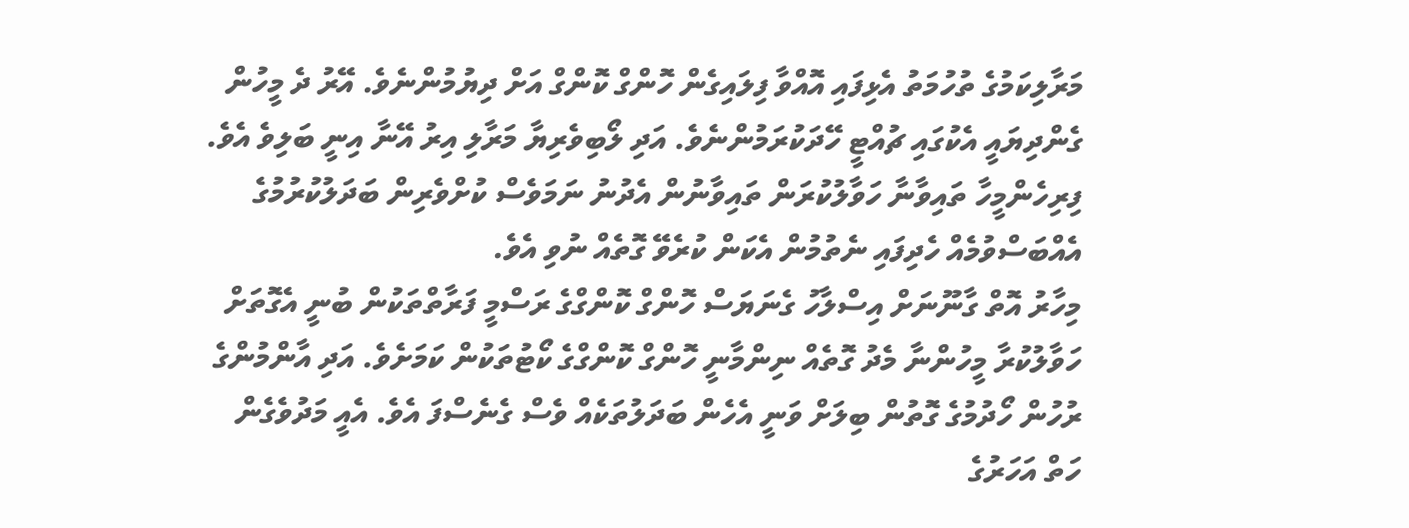މަރާލިކަމުގެ ތުހުމަތު އެޅިފައި އޮއްވާ ފިލައިގެން ހޮންގް ކޮންގް އަށް ދިޔުމުންނެވެ. އޭރު ދެ މީހުން ގެންދިޔައީ އެކުގައި ޗުއްޓީ ހޭދަކުރަމުންނެވެ. އަދި ލޯބިވެރިޔާ މަރާލި އިރު އޭނާ އިނީ ބަލިވެ އެވެ.
ފިރިހެންމީހާ ތައިވާނާ ހަވާލުކުރަން ތައިވާނުން އެދުނު ނަމަވެސް ކުށްވެރިން ބަދަލުކުރުމުގެ އެއްބަސްވުމެއް ހެދިފައި ނެތުމުން އެކަން ކުރެވޭ ގޮތެއް ނުވި އެވެ.
މިހާރު އޮތް ގާނޫނަށް އިސްލާހު ގެނަޔަސް ހޮންގް ކޮންގްގެ ރަސްމީ ފަރާތްތަކުން ބުނީ އެގޮތަށް ހަވާލުކުރާ މީހުންނާ މެދު ގޮތެއް ނިންމާނީ ހޮންގް ކޮންގްގެ ކޯޓުތަކުން ކަމަށެވެ. އަދި އާންމުންގެ ރުހުން ހޯދުމުގެ ގޮތުން ބިލަށް ވަނީ އެހެން ބަދަލުތަކެއް ވެސް ގެނެސްފަ އެވެ. އެއީ މަދުވެގެން ހަތް އަހަރުގެ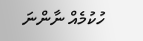ހުކުމެއް ނާންނަ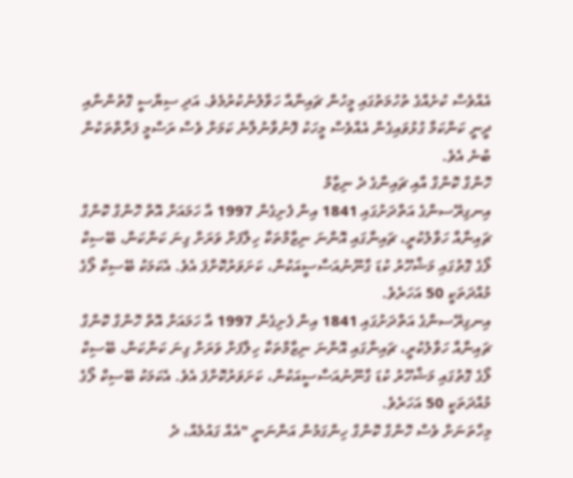އެއްވެސް ކުށެއްގެ ތުހުމަތުގައި މީހުން ޗައިނާއާ ހަވާލުނުކުރުމެވެ. އަދި ސިޔާސީ ގޮތުންނާއި ދީނީ ކަންކަމާ ގުޅުވައިގެން އެއްވެސް މީހަކު ފޮނުވާނުލާނެ ކަމަށް ވެސް ރަސްމީ ފަރާތްތަކުން ބުނެ އެވެ.
ހޮންގް ކޮންގް އާއި ޗައިނާގެ ދެ ނިޒާމް
އިނގިރޭސންގެ އަތްދަށުގައި 1841 އިން ފެށިގެން 1997 އާ ހަމައަށް އޮތް ހޮންގް ކޮންގް ޗައިނާއާ ހަވާލުކުރީ، ޗައިނާގައި އޮންނަ ނިޒާމްތަކާ ހިލާފަށް ވަރަށް ގިނަ ކަންކަން، ބޭސިކް ލޯގެ ގޮތުގައި މަޝްހޫރު ކުޑަ ގާނޫނުއަސާސީއަކުން، ކަށަވަރުކޮށްފަ އެވެ. އެކަމަކު ބޭސިކް ލޯގެ މުއްދަތަކީ 50 އަހަރެވެ.
އިނގިރޭސންގެ އަތްދަށުގައި 1841 އިން ފެށިގެން 1997 އާ ހަމައަށް އޮތް ހޮންގް ކޮންގް ޗައިނާއާ ހަވާލުކުރީ، ޗައިނާގައި އޮންނަ ނިޒާމްތަކާ ހިލާފަށް ވަރަށް ގިނަ ކަންކަން، ބޭސިކް ލޯގެ ގޮތުގައި މަޝްހޫރު ކުޑަ ގާނޫނުއަސާސީއަކުން، ކަށަވަރުކޮށްފަ އެވެ. އެކަމަކު ބޭސިކް ލޯގެ މުއްދަތަކީ 50 އަހަރެވެ.
މިހާތަނަށް ވެސް ހޮންގް ކޮންގް ހިންގަމުން އަންނަނީ "އެއް ގައުމެއް، ދެ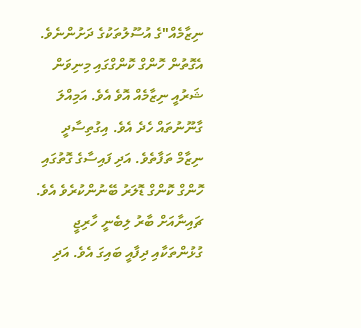ނިޒާމެއް"ގެ އުސޫލުތަކުގެ ދަށުންނެވެ. އެގޮތުން ހޮންގް ކޮންގްގައި މިނިވަން ޝަރުއީ ނިޒާމެއް އޮވެ އެވެ. އަމިއްލަ ގާނޫނުތައް ހެދެ އެވެ. އިގުތިސާދީ ނިޒާމް ތަފާތެވެ. އަދި ފައިސާގެ ގޮތުގައި ހޮންގް ކޮންގް ޑޮލަރު ބޭނުންކުރެވެ އެވެ.
ޗައިނާއަށް ބާރު ލިބެނީ ހާރިޖީ ގުޅުންތަކާއި ދިފާއީ ބައިގަ އެވެ. އަދި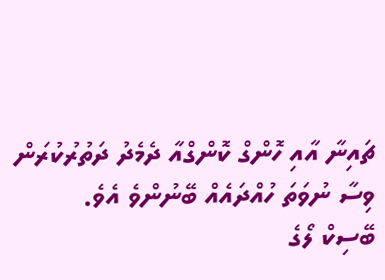ޗައިނާ އާއި ހޮންގް ކޮންގްއާ ދެމެދު ދަތުރުކުރަން ވިސާ ނުވަތަ ހުއްދައެއް ބޭނުންވެ އެވެ.
ބޭސިކް ލޯގެ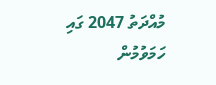މުއްދަތު 2047 ގައި ހަމަވުމުން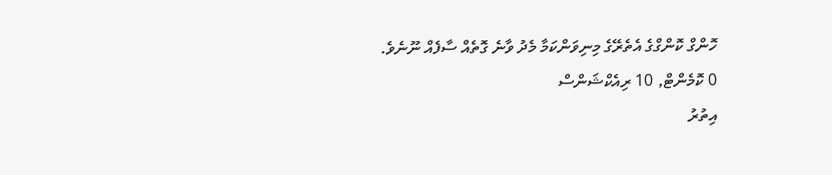ހޮންގް ކޮންގްގެ އެތެރޭގެ މިނިވަންކަމާ މެދު ވާނެ ގޮތެއް ސާފެއް ނޫނެވެ.
0 ކޮމެންޓް, 10 ރިއެކްޝަންސް
އިތުރު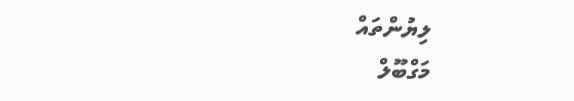ލިޔުންތައް
މަގްބޫލް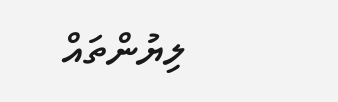ލިޔުންތައް